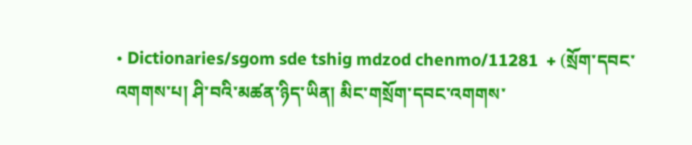• Dictionaries/sgom sde tshig mdzod chenmo/11281  + (སྲོག་དབང་འགགས་པ། ཤི་བའི་མཚན་ཉིད་ཡིན། མིང་གསྲོག་དབང་འགགས་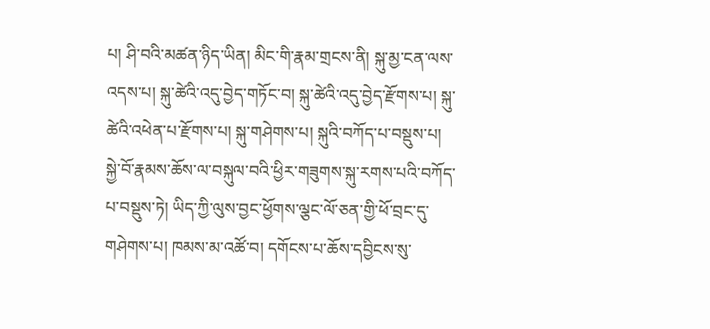པ། ཤི་བའི་མཚན་ཉིད་ཡིན། མིང་གི་རྣམ་གྲངས་ནི། སྐུ་མྱ་ངན་ལས་འདས་པ། སྐུ་ཚེའི་འདུ་བྱེད་གཏོང་བ། སྐུ་ཚེའི་འདུ་བྱེད་རྫོགས་པ། སྐུ་ཚེའི་འཕེན་པ་རྫོགས་པ། སྐུ་གཤེགས་པ། སྐུའི་བཀོད་པ་བསྡུས་པ། སྐྱེ་བོ་རྣམས་ཆོས་ལ་བསྐུལ་བའི་ཕྱིར་གཟུགས་སྐུ་རགས་པའི་བཀོད་པ་བསྡུས་ཏེ། ཡིད་ཀྱི་ལུས་བྱང་ཕྱོགས་ལྕང་ལོ་ཅན་གྱི་ཕོ་བྲང་དུ་གཤེགས་པ། ཁམས་མ་འཚོ་བ། དགོངས་པ་ཆོས་དབྱིངས་སུ་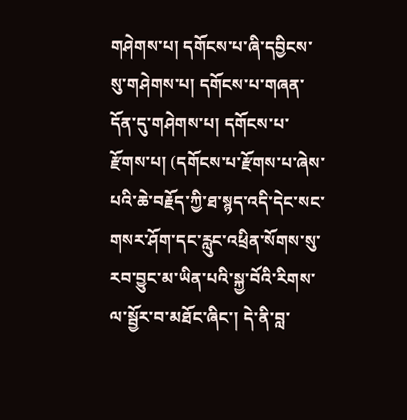གཤེགས་པ། དགོངས་པ་ཞི་དབྱིངས་སུ་གཤེགས་པ། དགོངས་པ་གཞན་དོན་དུ་གཤེགས་པ། དགོངས་པ་རྫོགས་པ། (དགོངས་པ་རྫོགས་པ་ཞེས་པའི་ཆེ་བརྗོད་ཀྱི་ཐ་སྙད་འདི་དེང་སང་གསར་ཤོག་དང་རླུང་འཕྲིན་སོགས་སུ་རབ་བྱུང་མ་ཡིན་པའི་སྐྱ་བོའི་རིགས་ལ་སྦྱོར་བ་མཐོང་ཞིང་། དེ་ནི་བླ་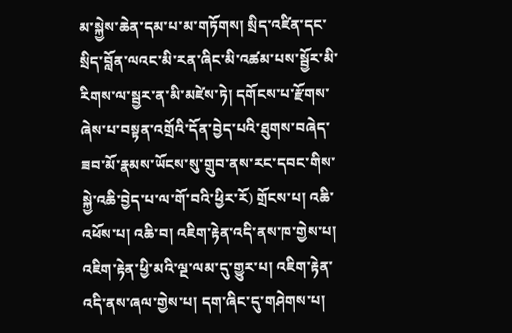མ་སྐྱེས་ཆེན་དམ་པ་མ་གཏོགས། སྲིད་འཛིན་དང་སྲིད་བློན་ལའང་མི་རན་ཞིང་མི་འཚམ་པས་སྦྱོར་མི་རིགས་ལ་སྦྱར་ན་མི་མཛེས་ཏེ། དགོངས་པ་རྫོགས་ཞེས་པ་བསྟན་འགྲོའི་དོན་བྱེད་པའི་ཐུགས་བཞེད་ཟབ་མོ་རྣམས་ཡོངས་སུ་གྲུབ་ནས་རང་དབང་གིས་སྐྱེ་འཆི་བྱེད་པ་ལ་གོ་བའི་ཕྱིར་རོ) གྲོངས་པ། འཆི་འཕོས་པ། འཆི་བ། འཇིག་རྟེན་འདི་ནས་ཁ་གྱེས་པ། འཇིག་རྟེན་ཕྱི་མའི་ལྔ་ལམ་དུ་གྱུར་པ། འཇིག་རྟེན་འདི་ནས་ཞལ་གྱེས་པ། དག་ཞིང་དུ་གཤེགས་པ།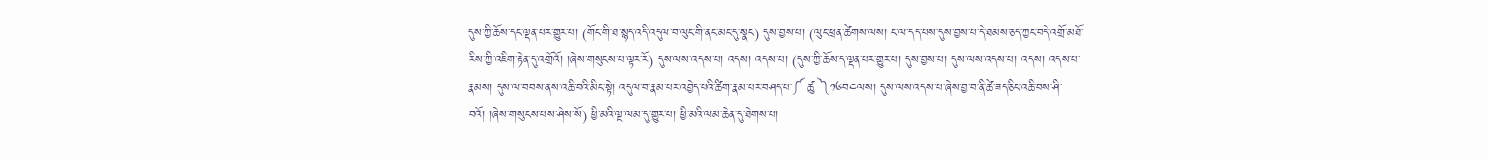དུས་ཀྱི་ཆོས་དང་ལྡན་པར་གྱུར་པ། (གོང་གི་ཐ་སྙད་འདི་འདུལ་བ་ལུང་གི་ནང་མང་དུ་སྣང) དུས་བྱས་པ། (ལུང་ཕྲན་ཚེགས་ལས། ང་ལ་དད་པས་དུས་བྱས་པ་དེ་ཐམས་ཅད་ཀྱང་བདེ་འགྲོ་མཐོ་རིས་ཀྱི་འཇིག་རྟེན་དུ་འགྲོའོ། །ཞེས་གསུངས་པ་ལྟར་རོ) དུས་ལས་འདས་པ། འདས། འདས་པ། (དུས་ཀྱི་ཆོས་ད་ལྡན་པར་གྱུར་པ། དུས་བྱས་པ། དུས་ལས་འདས་པ། འདས། འདས་པ་རྣམས། དུས་ལ་བབས་ནས་འཆི་བའི་མིང་སྟེ། འདུལ་བ་རྣམ་པར་འབྱེད་པའི་ཚིག་རྣམ་པར་བཤད་པ་༼ ཚུ ༽༡༦བ༤ལས། དུས་ལས་འདས་པ་ཞེས་བྱ་བ་ནི་ཚེ་ཟད་ཅིང་འཆི་བས་ཤི་བའོ། །ཞེས་གསུངས་པས་ཤེས་སོ) ཕྱི་མའི་ལྔ་ལམ་དུ་གྱུར་པ། ཕྱི་མའི་ལམ་ཆེན་དུ་ཐེགས་པ།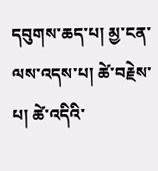དབུགས་ཆད་པ། མྱ་ངན་ལས་འདས་པ། ཚེ་བརྗེས་པ། ཚེ་འདིའི་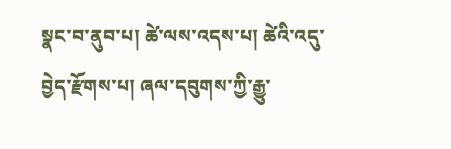སྣང་བ་ནུབ་པ། ཚེ་ལས་འདས་པ། ཚེའི་འདུ་བྱེད་རྫོགས་པ། ཞལ་དབུགས་ཀྱི་རྒྱུ་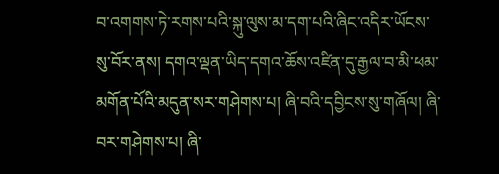བ་འགགས་ཏེ་རགས་པའི་སྐུ་ལུས་མ་དག་པའི་ཞིང་འདིར་ཡོངས་སུ་བོར་ནས། དགའ་ལྡན་ཡིད་དགའ་ཆོས་འཛིན་དུ་རྒྱལ་བ་མི་ཕམ་མགོན་པོའི་མདུན་སར་གཤེགས་པ། ཞི་བའི་དབྱིངས་སུ་གཞོལ། ཞི་བར་གཤེགས་པ། ཞི་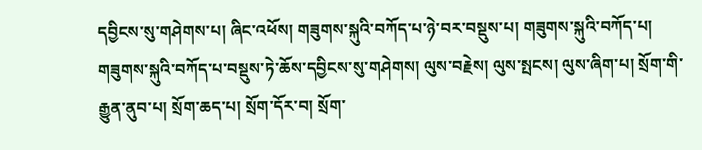དབྱིངས་སུ་གཤེགས་པ། ཞིང་འཕོས། གཟུགས་སྐུའི་བཀོད་པ་ཉེ་བར་བསྡུས་པ། གཟུགས་སྐུའི་བཀོད་པ། གཟུགས་སྐུའི་བཀོད་པ་བསྡུས་ཏེ་ཆོས་དབྱིངས་སུ་གཤེགས། ལུས་བརྗེས། ལུས་སྤངས། ལུས་ཞིག་པ། སྲོག་གི་རྒྱུན་ནུབ་པ། སྲོག་ཆད་པ། སྲོག་དོར་བ། སྲོག་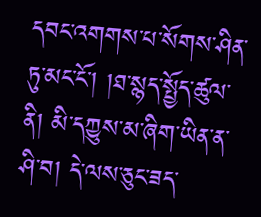དབང་འགགས་པ་སོགས་ཤིན་ཏུ་མང་ངོ་། །ཐ་སྙད་སྤྱོད་ཚུལ་ནི། མི་དཀྱུས་མ་ཞིག་ཡིན་ན་ཤི་བ། དེ་ལས་ཅུང་ཟད་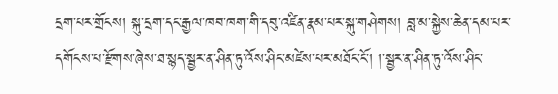དྲག་པར་གྲོངས། སྐུ་དྲག་དང་རྒྱལ་ཁབ་ཁག་གི་དབུ་འཛིན་རྣམ་པར་སྐུ་གཤེགས། བླ་མ་སྐྱེས་ཆེན་དམ་པར་དགོངས་པ་རྫོགས་ཞེས་ཐ་སྙད་སྦྱར་ན་ཤིན་ཏུ་འོས་ཤིང་མཛེས་པར་མཐོང་ངོ་། །་སྦྱར་ན་ཤིན་ཏུ་འོས་ཤིང་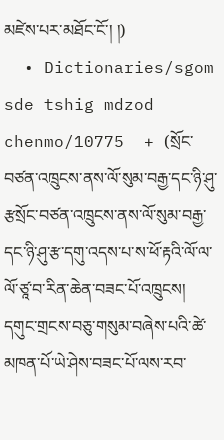མཛེས་པར་མཐོང་ངོ་། །)
  • Dictionaries/sgom sde tshig mdzod chenmo/10775  + (སྲོང་བཙན་འཁྲུངས་ནས་ལོ་སུམ་བརྒྱ་དང་ཉི་ཤུ་རྩསྲོང་བཙན་འཁྲུངས་ནས་ལོ་སུམ་བརྒྱ་དང་ཉི་ཤུ་རྩ་དགུ་འདས་པ་ས་ཕོ་རྟའི་ལོ་ལ་ལོ་ཙཱ་བ་རིན་ཆེན་བཟང་པོ་འཁྲུངས། དགུང་གྲངས་བཅུ་གསུམ་བཞེས་པའི་ཚེ་མཁན་པོ་ཡེ་ཤེས་བཟང་པོ་ལས་རབ་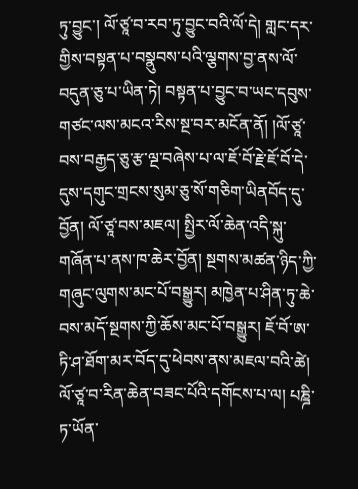ཏུ་བྱུང་། ལོ་ཙཱ་བ་རབ་ཏུ་བྱུང་བའི་ལོ་དེ། གླང་དར་གྱིས་བསྟན་པ་བསྣུབས་པའི་ལྕགས་བྱ་ནས་ལོ་བདུན་ཅུ་པ་ཡིན་ཏེ། བསྟན་པ་བྱུང་བ་ཡང་དབུས་གཙང་ལས་མངའ་རིས་སྔ་བར་མངོན་ནོ། །ལོ་ཙཱ་བས་བརྒྱད་ཅུ་རྩ་ལྔ་བཞེས་པ་ལ་ཇོ་བོ་རྗེ་ཇོ་བོ་དེ་དུས་དགུང་གྲངས་སུམ་ཅུ་སོ་གཅིག་ཡིནབོད་དུ་བྱོན། ལོ་ཙཱ་བས་མཇལ། སྤྱིར་ལོ་ཆེན་འདི་སྐུ་གཞོན་པ་ནས་ཁ་ཆེར་བྱོན། སྔགས་མཚན་ཉིད་ཀྱི་གཞུང་ལུགས་མང་པོ་བསྒྱུར། མཁྱེན་པ་ཤིན་ཏུ་ཆེ་བས་མདོ་སྔགས་ཀྱི་ཆོས་མང་པོ་བསྒྱུར། ཇོ་བོ་ཨ་ཏི་ཤ་ཐོག་མར་བོད་དུ་ཕེབས་ནས་མཇལ་བའི་ཚེ། ལོ་ཙཱ་བ་རིན་ཆེན་བཟང་པོའི་དགོངས་པ་ལ། པཎྜི་ཏ་ཡོན་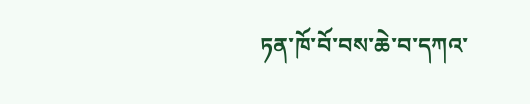ཏན་ཁོ་བོ་བས་ཆེ་བ་དཀའ་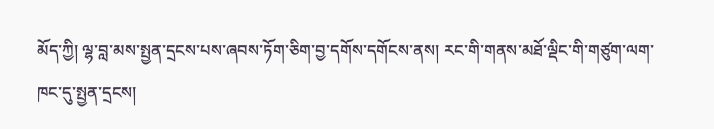མོད་ཀྱི། ལྷ་བླ་མས་སྤྱན་དྲངས་པས་ཞབས་ཏོག་ཅིག་བྱ་དགོས་དགོངས་ནས། རང་གི་གནས་མཐོ་ལྡིང་གི་གཙུག་ལག་ཁང་དུ་སྤྱན་དྲངས།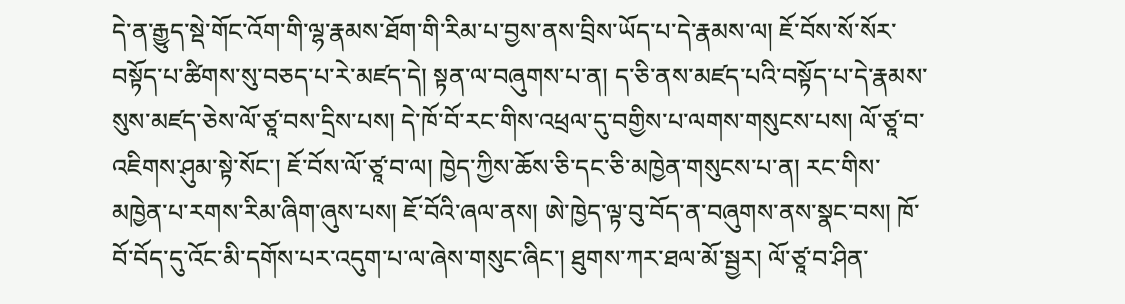དེ་ན་རྒྱུད་སྡེ་གོང་འོག་གི་ལྷ་རྣམས་ཐོག་གི་རིམ་པ་བྱས་ནས་བྲིས་ཡོད་པ་དེ་རྣམས་ལ། ཇོ་བོས་སོ་སོར་བསྟོད་པ་ཚིགས་སུ་བཅད་པ་རེ་མཛད་དེ། སྟན་ལ་བཞུགས་པ་ན། ད་ཅི་ནས་མཛད་པའི་བསྟོད་པ་དེ་རྣམས་སུས་མཛད་ཅེས་ལོ་ཙཱ་བས་དྲིས་པས། དེ་ཁོ་བོ་རང་གིས་འཕྲལ་དུ་བགྱིས་པ་ལགས་གསུངས་པས། ལོ་ཙཱ་བ་འཇིགས་ཤུམ་སྟེ་སོང་། ཇོ་བོས་ལོ་ཙཱ་བ་ལ། ཁྱེད་ཀྱིས་ཆོས་ཅི་དང་ཅི་མཁྱེན་གསུངས་པ་ན། རང་གིས་མཁྱེན་པ་རགས་རིམ་ཞིག་ཞུས་པས། ཇོ་བོའི་ཞལ་ནས། ཨེ་ཁྱེད་ལྟ་བུ་བོད་ན་བཞུགས་ནས་སྣང་བས། ཁོ་བོ་བོད་དུ་འོང་མི་དགོས་པར་འདུག་པ་ལ་ཞེས་གསུང་ཞིང་། ཐུགས་ཀར་ཐལ་མོ་སྦྱར། ལོ་ཙཱ་བ་ཤིན་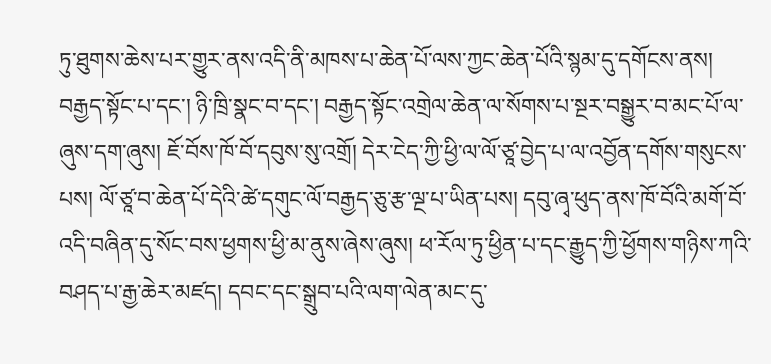ཏུ་ཐུགས་ཆེས་པར་གྱུར་ནས་འདི་ནི་མཁས་པ་ཆེན་པོ་ལས་ཀྱང་ཆེན་པོའི་སྙམ་དུ་དགོངས་ནས། བརྒྱད་སྟོང་པ་དང་། ཉི་ཁྲི་སྣང་བ་དང་། བརྒྱད་སྟོང་འགྲེལ་ཆེན་ལ་སོགས་པ་སྔར་བསྒྱུར་བ་མང་པོ་ལ་ཞུས་དག་ཞུས། ཇོ་བོས་ཁོ་བོ་དབུས་སུ་འགྲོ། དེར་ངེད་ཀྱི་ཕྱི་ལ་ལོ་ཙཱ་བྱེད་པ་ལ་འབྱོན་དགོས་གསུངས་པས། ལོ་ཙཱ་བ་ཆེན་པོ་དེའི་ཚེ་དགུང་ལོ་བརྒྱད་ཅུ་རྩ་ལྔ་པ་ཡིན་པས། དབུ་ཞྭ་ཕུད་ནས་ཁོ་བོའི་མགོ་བོ་འདི་བཞིན་དུ་སོང་བས་ཕྱགས་ཕྱི་མ་ནུས་ཞེས་ཞུས། ཕ་རོལ་ཏུ་ཕྱིན་པ་དང་རྒྱུད་ཀྱི་ཕྱོགས་གཉིས་ཀའི་བཤད་པ་རྒྱ་ཆེར་མཛད། དབང་དང་སྒྲུབ་པའི་ལག་ལེན་མང་དུ་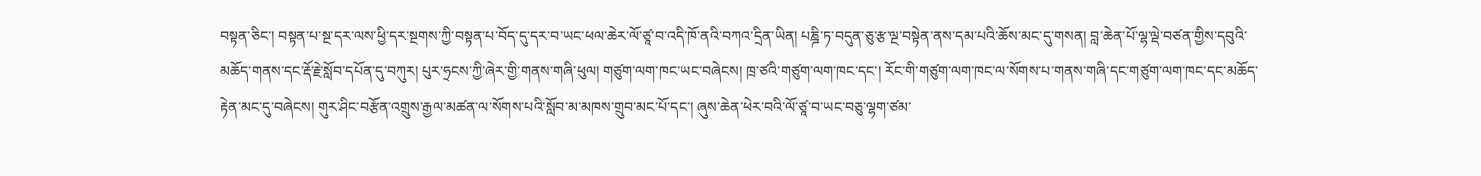བསྟན་ཅིང་། བསྟན་པ་སྔ་དར་ལས་ཕྱི་དར་སྔགས་ཀྱི་བསྟན་པ་བོད་དུ་དར་བ་ཡང་ཕལ་ཆེར་ལོ་ཙཱ་བ་འདི་ཁོ་ནའི་བཀའ་དྲིན་ཡིན། པཎྜི་ཏ་བདུན་ཅུ་རྩ་ལྔ་བསྟེན་ནས་དམ་པའི་ཆོས་མང་དུ་གསན། བླ་ཆེན་པོ་ལྷ་ལྡེ་བཙན་གྱིས་དབུའི་མཆོད་གནས་དང་རྡོ་རྗེ་སློབ་དཔོན་དུ་བཀུར། པུར་ཧྲངས་ཀྱི་ཞེར་གྱི་གནས་གཞི་ཕུལ། གཙུག་ལག་ཁང་ཡང་བཞེངས། ཁྲ་ཙའི་གཙུག་ལག་ཁང་དང་། རོང་གི་གཙུག་ལག་ཁང་ལ་སོགས་པ་གནས་གཞི་དང་གཙུག་ལག་ཁང་དང་མཆོད་རྟེན་མང་དུ་བཞེངས། གུར་ཤིང་བརྩོན་འགྲུས་རྒྱལ་མཚན་ལ་སོགས་པའི་སློབ་མ་མཁས་གྲུབ་མང་པོ་དང་། ཞུས་ཆེན་ཕེར་བའི་ལོ་ཙཱ་བ་ཡང་བཅུ་ལྷག་ཙམ་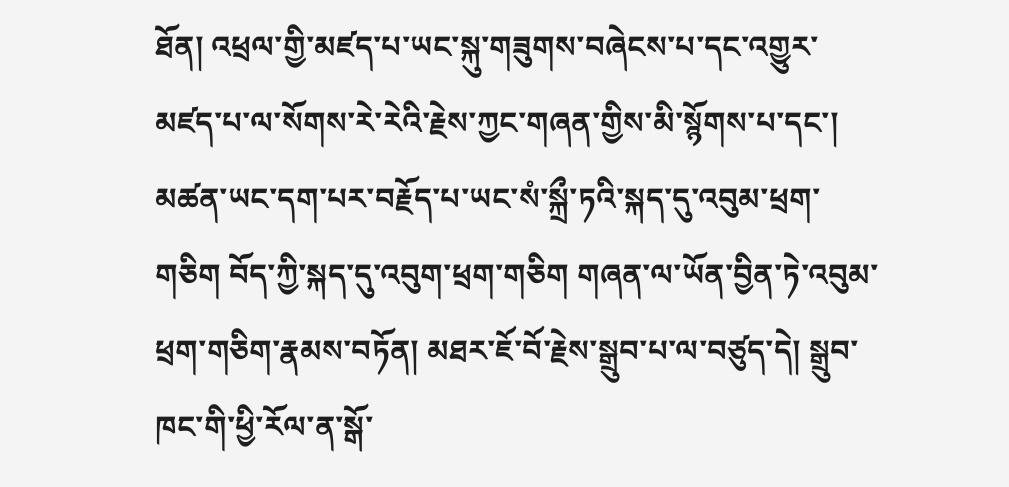ཐོན། འཕྲལ་གྱི་མཛད་པ་ཡང་སྐུ་གཟུགས་བཞེངས་པ་དང་འགྱུར་མཛད་པ་ལ་སོགས་རེ་རེའི་རྗེས་ཀྱང་གཞན་གྱིས་མི་སྙོགས་པ་དང་། མཚན་ཡང་དག་པར་བརྗོད་པ་ཡང་སཾ་སྐྲྀ་ཏའི་སྐད་དུ་འབུམ་ཕྲག་གཅིག བོད་ཀྱི་སྐད་དུ་འབུག་ཕྲག་གཅིག གཞན་ལ་ཡོན་བྱིན་ཏེ་འབུམ་ཕྲག་གཅིག་རྣམས་བཏོན། མཐར་ཇོ་བོ་རྗེས་སྒྲུབ་པ་ལ་བཙུད་དེ། སྒྲུབ་ཁང་གི་ཕྱི་རོལ་ན་སྒོ་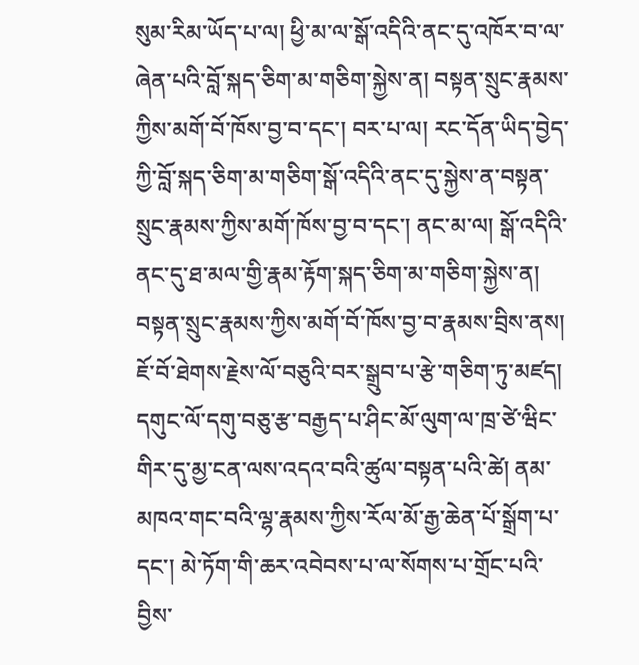སུམ་རིམ་ཡོད་པ་ལ། ཕྱི་མ་ལ་སྒོ་འདིའི་ནང་དུ་འཁོར་བ་ལ་ཞེན་པའི་བློ་སྐད་ཅིག་མ་གཅིག་སྐྱེས་ན། བསྟན་སྲུང་རྣམས་ཀྱིས་མགོ་བོ་ཁོས་བྱ་བ་དང་། བར་པ་ལ། རང་དོན་ཡིད་བྱེད་ཀྱི་བློ་སྐད་ཅིག་མ་གཅིག་སྒོ་འདིའི་ནང་དུ་སྐྱེས་ན་བསྟན་སྲུང་རྣམས་ཀྱིས་མགོ་ཁོས་བྱ་བ་དང་། ནང་མ་ལ། སྒོ་འདིའི་ནང་དུ་ཐ་མལ་གྱི་རྣམ་རྟོག་སྐད་ཅིག་མ་གཅིག་སྐྱེས་ན། བསྟན་སྲུང་རྣམས་ཀྱིས་མགོ་བོ་ཁོས་བྱ་བ་རྣམས་བྲིས་ནས། ཇོ་བོ་ཐེགས་རྗེས་ལོ་བཅུའི་བར་སྒྲུབ་པ་རྩེ་གཅིག་ཏུ་མཛད། དགུང་ལོ་དགུ་བཅུ་རྩ་བརྒྱད་པ་ཤིང་མོ་ལུག་ལ་ཁྲ་ཙེ་ཝིང་གིར་དུ་མྱ་ངན་ལས་འདའ་བའི་ཚུལ་བསྟན་པའི་ཚེ། ནམ་མཁའ་གང་བའི་ལྷ་རྣམས་ཀྱིས་རོལ་མོ་རྒྱ་ཆེན་པོ་སྒྲོག་པ་དང་། མེ་ཏོག་གི་ཆར་འབེབས་པ་ལ་སོགས་པ་གྲོང་པའི་བྱིས་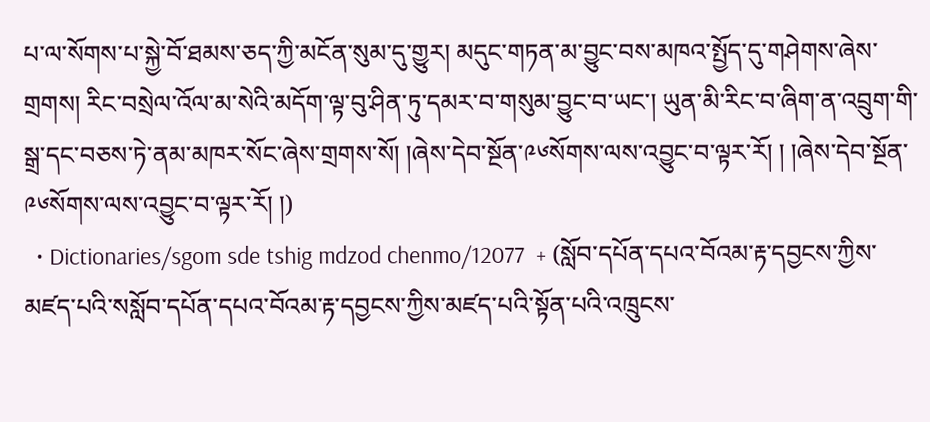པ་ལ་སོགས་པ་སྐྱེ་བོ་ཐམས་ཅད་ཀྱི་མངོན་སུམ་དུ་གྱུར། མདུང་གཏན་མ་བྱུང་བས་མཁའ་སྤྱོད་དུ་གཤེགས་ཞེས་གྲགས། རིང་བསྲེལ་འོལ་མ་སེའི་མདོག་ལྟ་བུ་ཤིན་ཏུ་དམར་བ་གསུམ་བྱུང་བ་ཡང་། ཡུན་མི་རིང་བ་ཞིག་ན་འབྲུག་གི་སྒྲ་དང་བཅས་ཏེ་ནམ་མཁར་སོང་ཞེས་གྲགས་སོ། །ཞེས་དེབ་སྔོན་༩༦སོགས་ལས་འབྱུང་བ་ལྟར་རོ། ། །ཞེས་དེབ་སྔོན་༩༦སོགས་ལས་འབྱུང་བ་ལྟར་རོ། །)
  • Dictionaries/sgom sde tshig mdzod chenmo/12077  + (སློབ་དཔོན་དཔའ་བོའམ་རྟ་དབྱངས་ཀྱིས་མཛད་པའི་སསློབ་དཔོན་དཔའ་བོའམ་རྟ་དབྱངས་ཀྱིས་མཛད་པའི་སྟོན་པའི་འཁྲུངས་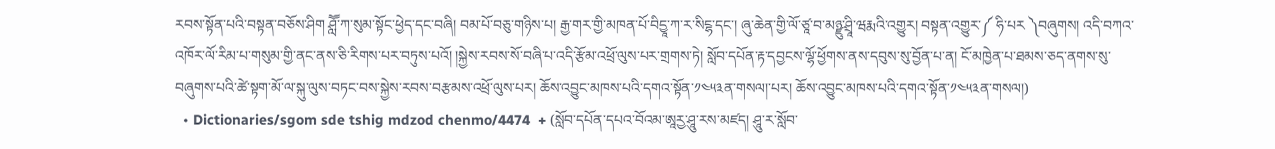རབས་སྟོན་པའི་བསྟན་བཅོས་ཤིག ཤླཽ་ཀ་སུམ་སྟོང་ཕྱེད་དང་བཞི། བམ་པོ་བཅུ་གཉིས་པ། རྒྱ་གར་གྱི་མཁན་པོ་བིདྱཱ་ཀ་ར་སིངྷ་དང་། ཞུ་ཆེན་གྱི་ལོ་ཙཱ་བ་མཉྫུ་ཤྲཱི་ཝརྨའི་འགྱུར། བསྟན་འགྱུར་༼ ཧི་པར ༽བཞུགས། འདི་བཀའ་འཁོར་ལོ་རིམ་པ་གསུམ་གྱི་ནང་ནས་ཅི་རིགས་པར་བཏུས་པའོ། །སྐྱེས་རབས་སོ་བཞི་པ་འདི་རྩོམ་འཕྲོ་ལུས་པར་གྲགས་ཏེ། སློབ་དཔོན་རྟ་དབྱངས་ལྷོ་ཕྱོགས་ནས་དབུས་སུ་བྱོན་པ་ན། ངོ་མཁྱེན་པ་ཐམས་ཅད་ནགས་སུ་བཞུགས་པའི་ཚེ་སྟག་མོ་ལ་སྐུ་ལུས་བཏང་བས་སྐྱེས་རབས་བརྩམས་འཕྲོ་ལུས་པར། ཆོས་འབྱུང་མཁས་པའི་དགའ་སྟོན་༡༤༥༣ན་གསལ།་པར། ཆོས་འབྱུང་མཁས་པའི་དགའ་སྟོན་༡༤༥༣ན་གསལ།)
  • Dictionaries/sgom sde tshig mdzod chenmo/4474  + (སློབ་དཔོན་དཔའ་བོའམ་ཨཱརྱ་ཤཱུ་རས་མཛད། ཤཱུ་ར་སློབ་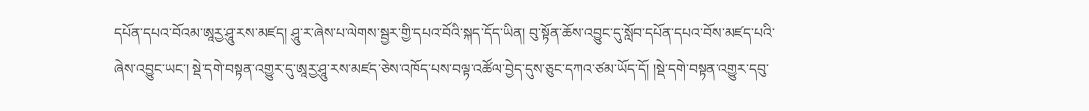དཔོན་དཔའ་བོའམ་ཨཱརྱ་ཤཱུ་རས་མཛད། ཤཱུ་ར་ཞེས་པ་ལེགས་སྦྱར་གྱི་དཔའ་བོའི་སྐད་དོད་ཡིན། བུ་སྟོན་ཆོས་འབྱུང་དུ་སློབ་དཔོན་དཔའ་བོས་མཛད་པའི་ཞེས་འབྱུང་ཡང་། སྡེ་དགེ་བསྟན་འགྱུར་དུ་ཨཱརྱ་ཤཱུ་རས་མཛད་ཅེས་འཁོད་པས་བལྟ་འཚོལ་བྱེད་དུས་ཅུང་དཀའ་ཙམ་ཡོད་དོ། །སྡེ་དགེ་བསྟན་འགྱུར་དབུ་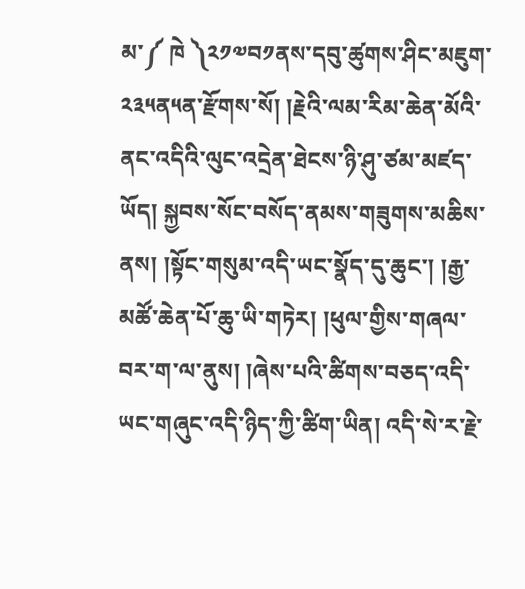མ་༼ ཁེ ༽༢༡༧བ༡ནས་དབུ་ཚུགས་ཤིང་མཇུག་༢༣༥ན༥ན་རྫོགས་སོ། །རྗེའི་ལམ་རིམ་ཆེན་མོའི་ནང་འདིའི་ལུང་འདྲེན་ཐེངས་ཉི་ཤུ་ཙམ་མཛད་ཡོད། སྐྱབས་སོང་བསོད་ནམས་གཟུགས་མཆིས་ནས། །སྟོང་གསུམ་འདི་ཡང་སྣོད་དུ་ཆུང་། །རྒྱ་མཚོ་ཆེན་པོ་ཆུ་ཡི་གཏེར། །ཕུལ་གྱིས་གཞལ་བར་ག་ལ་ནུས། །ཞེས་པའི་ཚིགས་བཅད་འདི་ཡང་གཞུང་འདི་ཉིད་ཀྱི་ཚིག་ཡིན། འདི་སེ་ར་རྗེ་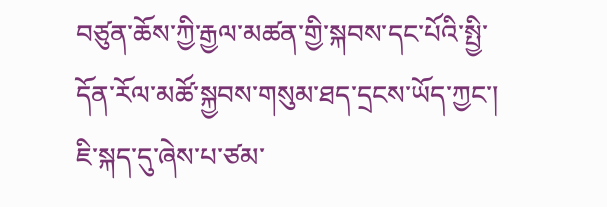བཙུན་ཆོས་ཀྱི་རྒྱལ་མཚན་གྱི་སྐབས་དང་པོའི་སྤྱི་དོན་རོལ་མཚོ་སྐྱབས་གསུམ་ཐད་དྲངས་ཡོད་ཀྱང་། ཇི་སྐད་དུ་ཞེས་པ་ཙམ་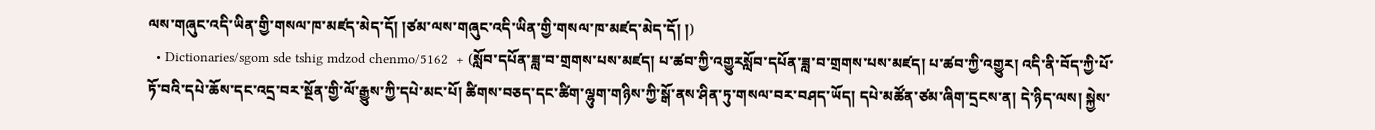ལས་གཞུང་འདི་ཡིན་གྱི་གསལ་ཁ་མཛད་མེད་དོ། །ཙམ་ལས་གཞུང་འདི་ཡིན་གྱི་གསལ་ཁ་མཛད་མེད་དོ། །)
  • Dictionaries/sgom sde tshig mdzod chenmo/5162  + (སློབ་དཔོན་ཟླ་བ་གྲགས་པས་མཛད། པ་ཚབ་ཀྱི་འགྱུརསློབ་དཔོན་ཟླ་བ་གྲགས་པས་མཛད། པ་ཚབ་ཀྱི་འགྱུར། འདི་ནི་བོད་ཀྱི་པོ་ཏོ་བའི་དཔེ་ཆོས་དང་འདྲ་བར་སྔོན་གྱི་ལོ་རྒྱུས་ཀྱི་དཔེ་མང་པོ། ཚིགས་བཅད་དང་ཚིག་ལྷུག་གཉིས་ཀྱི་སྒོ་ནས་ཤིན་ཏུ་གསལ་བར་བཤད་ཡོད། དཔེ་མཚོན་ཙམ་ཞིག་དྲངས་ན། དེ་ཉིད་ལས། སྐྱེས་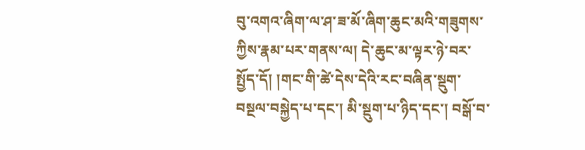བུ་འགའ་ཞིག་ལ་ཤ་ཟ་མོ་ཞིག་ཆུང་མའི་གཟུགས་ཀྱིས་རྣམ་པར་གནས་ལ། དེ་ཆུང་མ་ལྟར་ཉེ་བར་སྤྱོད་དོ། །གང་གི་ཚེ་དེས་དེའི་རང་བཞིན་སྡུག་བསྔལ་བསྐྱེད་པ་དང་། མི་སྡུག་པ་ཉིད་དང་། བསྒོ་བ་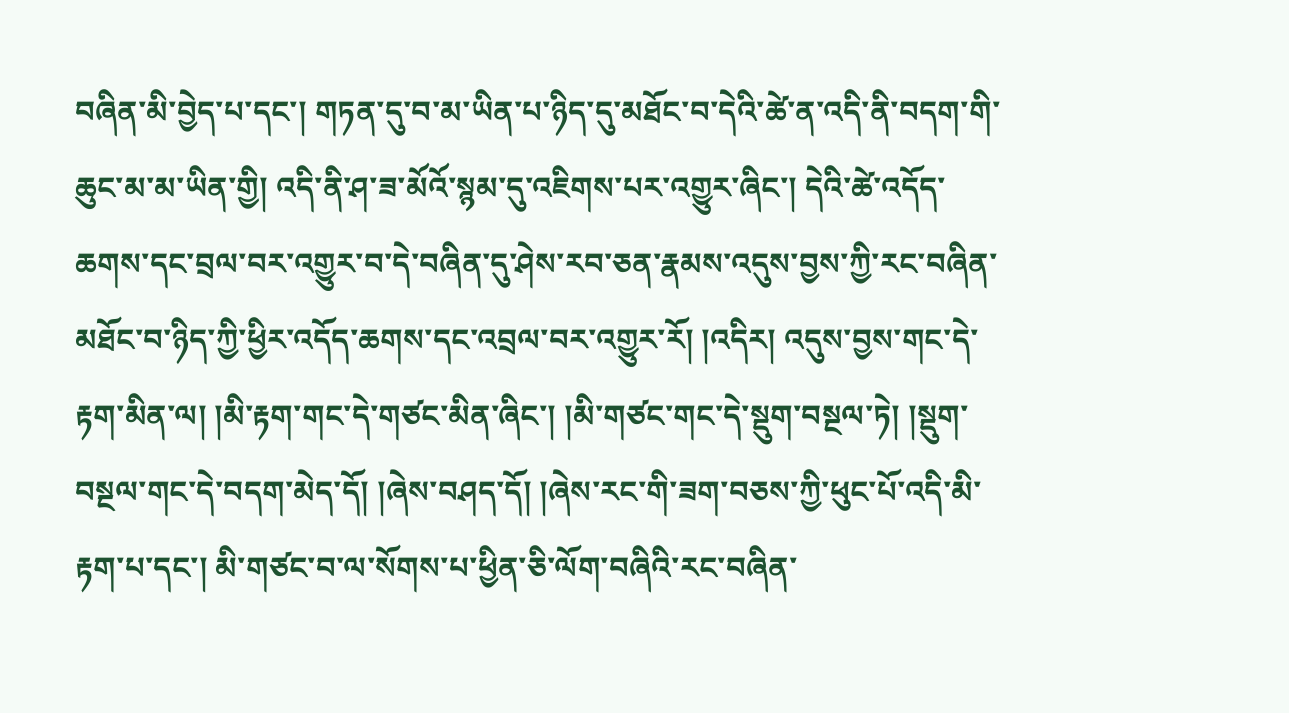བཞིན་མི་བྱེད་པ་དང་། གཏན་དུ་བ་མ་ཡིན་པ་ཉིད་དུ་མཐོང་བ་དེའི་ཚེ་ན་འདི་ནི་བདག་གི་ཆུང་མ་མ་ཡིན་གྱི། འདི་ནི་ཤ་ཟ་མོའོ་སྙམ་དུ་འཇིགས་པར་འགྱུར་ཞིང་། དེའི་ཚེ་འདོད་ཆགས་དང་བྲལ་བར་འགྱུར་བ་དེ་བཞིན་དུ་ཤེས་རབ་ཅན་རྣམས་འདུས་བྱས་ཀྱི་རང་བཞིན་མཐོང་བ་ཉིད་ཀྱི་ཕྱིར་འདོད་ཆགས་དང་འབྲལ་བར་འགྱུར་རོ། །འདིར། འདུས་བྱས་གང་དེ་རྟག་མིན་ལ། །མི་རྟག་གང་དེ་གཙང་མིན་ཞིང་། །མི་གཙང་གང་དེ་སྡུག་བསྔལ་ཏེ། །སྡུག་བསྔལ་གང་དེ་བདག་མེད་དོ། །ཞེས་བཤད་དོ། །ཞེས་རང་གི་ཟག་བཅས་ཀྱི་ཕུང་པོ་འདི་མི་རྟག་པ་དང་། མི་གཙང་བ་ལ་སོགས་པ་ཕྱིན་ཅི་ལོག་བཞིའི་རང་བཞིན་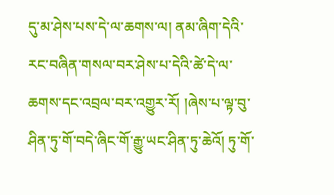དུ་མ་ཤེས་པས་དེ་ལ་ཆགས་ལ། ནམ་ཞིག་དེའི་རང་བཞིན་གསལ་བར་ཤེས་པ་དེའི་ཚེ་དེ་ལ་ཆགས་དང་འབྲལ་བར་འགྱུར་རོ། །ཞེས་པ་ལྟ་བུ་ཤིན་ཏུ་གོ་བདེ་ཞིང་གོ་རྒྱུ་ཡང་ཤིན་ཏུ་ཆེའོ། ཏུ་གོ་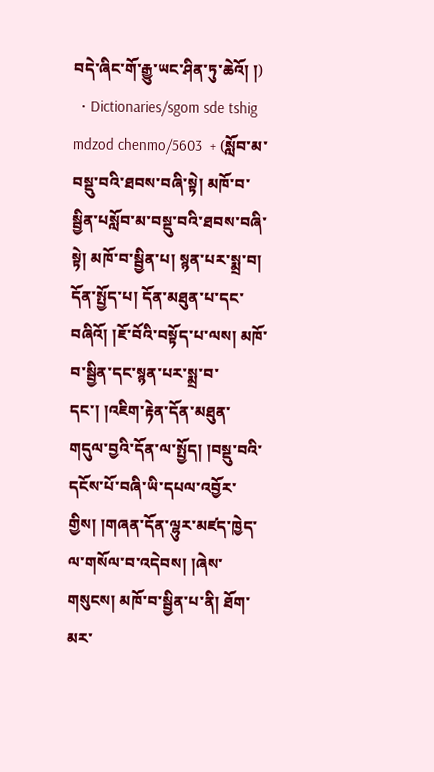བདེ་ཞིང་གོ་རྒྱུ་ཡང་ཤིན་ཏུ་ཆེའོ། །)
  • Dictionaries/sgom sde tshig mdzod chenmo/5603  + (སློབ་མ་བསྡུ་བའི་ཐབས་བཞི་སྟེ། མཁོ་བ་སྦྱིན་པསློབ་མ་བསྡུ་བའི་ཐབས་བཞི་སྟེ། མཁོ་བ་སྦྱིན་པ། སྙན་པར་སྨྲ་བ། དོན་སྤྱོད་པ། དོན་མཐུན་པ་དང་བཞིའོ། །ཇོ་བོའི་བསྟོད་པ་ལས། མཁོ་བ་སྦྱིན་དང་སྙན་པར་སྨྲ་བ་དང་། །འཇིག་རྟེན་དོན་མཐུན་གདུལ་བྱའི་དོན་ལ་སྤྱོད། །བསྡུ་བའི་དངོས་པོ་བཞི་ཡི་དཔལ་འབྱོར་གྱིས། །གཞན་དོན་ལྷུར་མཛད་ཁྱེད་ལ་གསོལ་བ་འདེབས། །ཞེས་གསུངས། མཁོ་བ་སྦྱིན་པ་ནི། ཐོག་མར་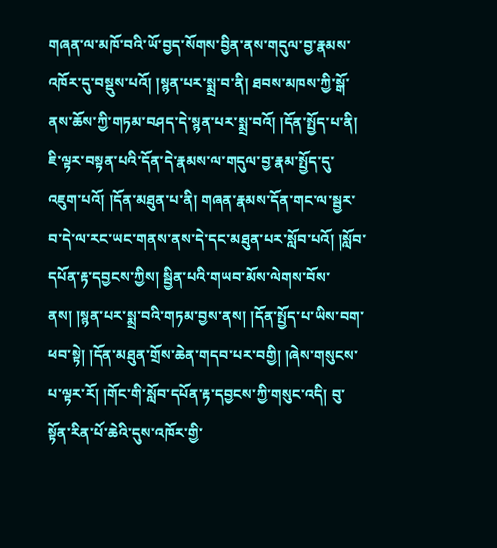གཞན་ལ་མཁོ་བའི་ཡོ་བྱད་སོགས་བྱིན་ནས་གདུལ་བྱ་རྣམས་འཁོར་དུ་བསྡུས་པའོ། །སྙན་པར་སྨྲ་བ་ནི། ཐབས་མཁས་ཀྱི་སྒོ་ནས་ཆོས་ཀྱི་གཏམ་བཤད་དེ་སྙན་པར་སྨྲ་བའོ། །དོན་སྤྱོད་པ་ནི། ཇི་ལྟར་བསྟན་པའི་དོན་དེ་རྣམས་ལ་གདུལ་བྱ་རྣམ་སྤྱོད་དུ་འཇུག་པའོ། །དོན་མཐུན་པ་ནི། གཞན་རྣམས་དོན་གང་ལ་སྦྱར་བ་དེ་ལ་རང་ཡང་གནས་ནས་དེ་དང་མཐུན་པར་སློབ་པའོ། །སློབ་དཔོན་རྟ་དབྱངས་ཀྱིས། སྦྱིན་པའི་གཡབ་མོས་ལེགས་བོས་ནས། །སྙན་པར་སྨྲ་བའི་གཏམ་བྱས་ནས། །དོན་སྤྱོད་པ་ཡིས་བག་ཕབ་སྟེ། །དོན་མཐུན་གྲོས་ཆེན་གདབ་པར་བགྱི། །ཞེས་གསུངས་པ་ལྟར་རོ། །གོང་གི་སློབ་དཔོན་རྟ་དབྱངས་ཀྱི་གསུང་འདི། བུ་སྟོན་རིན་པོ་ཆེའི་དུས་འཁོར་གྱི་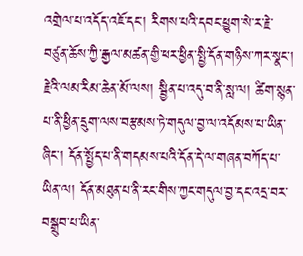འགྲེལ་པ་འདོད་འཇོ་དང་། རིགས་པའི་དབང་ཕྱུག་སེ་ར་རྗེ་བཙུན་ཆོས་ཀྱི་རྒྱལ་མཚན་གྱི་ཕར་ཕྱིན་སྤྱི་དོན་གཉིས་ཀར་སྣང་། རྗེའི་ལམ་རིམ་ཆེན་མོ་ལས། སྦྱིན་པ་འདུ་བ་ནི་སླ་ལ། ཚིག་སྙན་པ་ནི་ཕྱིན་དྲུག་ལས་བརྩམས་ཏེ་གདུལ་བྱ་ལ་འདོམས་པ་ཡིན་ཞིང་། དོན་སྤྱོད་པ་ནི་གདམས་པའི་དོན་དེ་ལ་གཞན་བཀོད་པ་ཡིན་ལ། དོན་མཐུན་པ་ནི་རང་གིས་ཀྱང་གདུལ་བྱ་དང་འདྲ་བར་བསྒྲུབ་པ་ཡིན་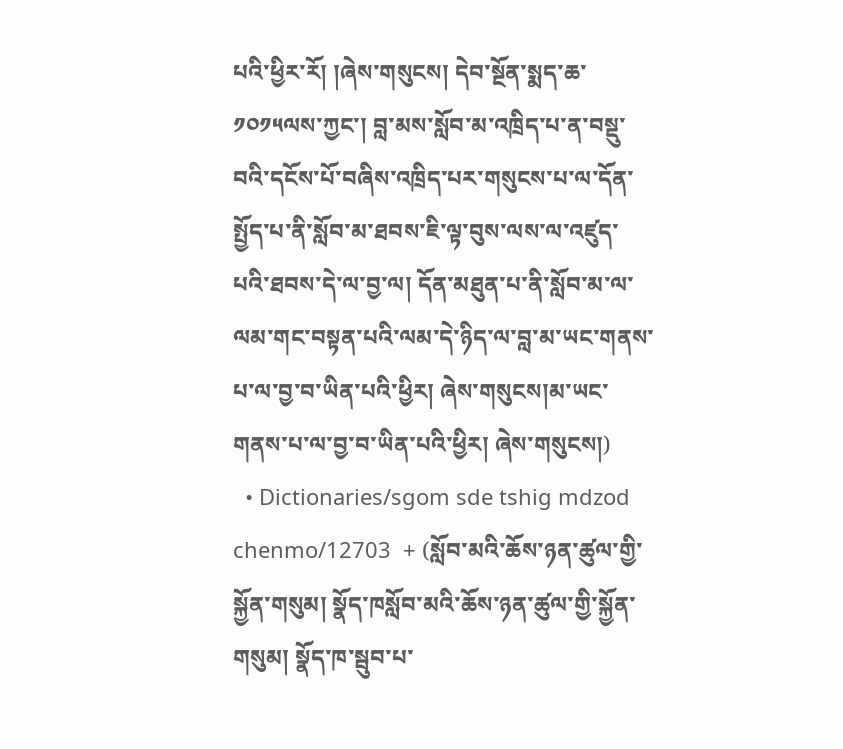པའི་ཕྱིར་རོ། །ཞེས་གསུངས། དེབ་སྔོན་སྨད་ཆ་༡༠༡༥ལས་ཀྱང་། བླ་མས་སློབ་མ་འཁྲིད་པ་ན་བསྡུ་བའི་དངོས་པོ་བཞིས་འཁྲིད་པར་གསུངས་པ་ལ་དོན་སྤྱོད་པ་ནི་སློབ་མ་ཐབས་ཇི་ལྟ་བུས་ལས་ལ་འཛུད་པའི་ཐབས་དེ་ལ་བྱ་ལ། དོན་མཐུན་པ་ནི་སློབ་མ་ལ་ལམ་གང་བསྟན་པའི་ལམ་དེ་ཉིད་ལ་བླ་མ་ཡང་གནས་པ་ལ་བྱ་བ་ཡིན་པའི་ཕྱིར། ཞེས་གསུངས།མ་ཡང་གནས་པ་ལ་བྱ་བ་ཡིན་པའི་ཕྱིར། ཞེས་གསུངས།)
  • Dictionaries/sgom sde tshig mdzod chenmo/12703  + (སློབ་མའི་ཆོས་ཉན་ཚུལ་གྱི་སྐྱོན་གསུམ། སྣོད་ཁསློབ་མའི་ཆོས་ཉན་ཚུལ་གྱི་སྐྱོན་གསུམ། སྣོད་ཁ་སྦུབ་པ་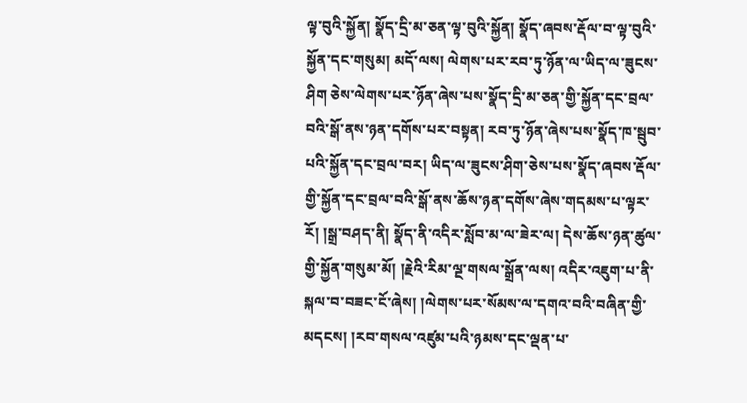ལྟ་བུའི་སྐྱོན། སྣོད་དྲི་མ་ཅན་ལྟ་བུའི་སྐྱོན། སྣོད་ཞབས་རྡོལ་བ་ལྟ་བུའི་སྐྱོན་དང་གསུམ། མདོ་ལས། ལེགས་པར་རབ་ཏུ་ཉོན་ལ་ཡིད་ལ་ཟུངས་ཤིག ཅེས་ལེགས་པར་ཉོན་ཞེས་པས་སྣོད་དྲི་མ་ཅན་གྱི་སྐྱོན་དང་བྲལ་བའི་སྒོ་ནས་ཉན་དགོས་པར་བསྟན། རབ་ཏུ་ཉོན་ཞེས་པས་སྣོད་ཁ་སྦུབ་པའི་སྐྱོན་དང་བྲལ་བར། ཡིད་ལ་ཟུངས་ཤིག་ཅེས་པས་སྣོད་ཞབས་རྡོལ་གྱི་སྐྱོན་དང་བྲལ་བའི་སྒོ་ནས་ཆོས་ཉན་དགོས་ཞེས་གདམས་པ་ལྟར་རོ། །སྒྲ་བཤད་ནི། སྣོད་ནི་འདིར་སློབ་མ་ལ་ཟེར་ལ། དེས་ཆོས་ཉན་ཚུལ་གྱི་སྐྱོན་གསུམ་མོ། །རྗེའི་རིམ་ལྔ་གསལ་སྒྲོན་ལས། འདིར་འཇུག་པ་ནི་སྐལ་བ་བཟང་ངོ་ཞེས། །ལེགས་པར་སོམས་ལ་དགའ་བའི་བཞིན་གྱི་མདངས། །རབ་གསལ་འཛུམ་པའི་ཉམས་དང་ལྡན་པ་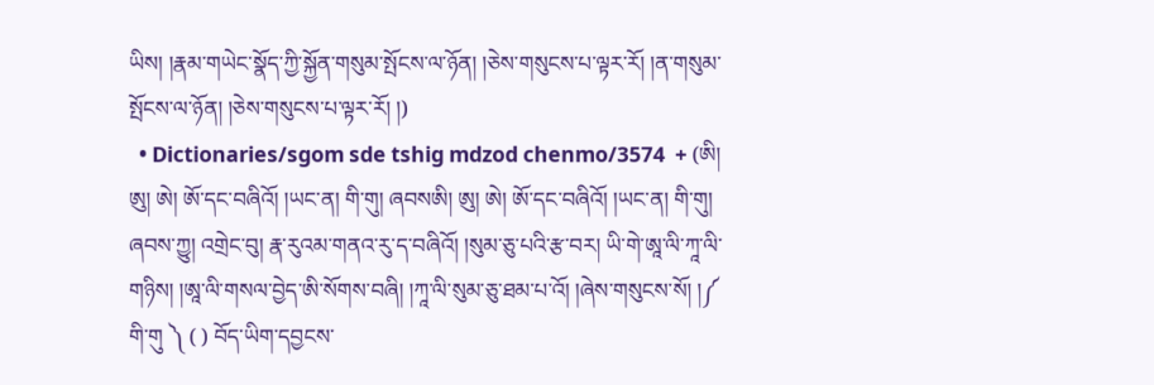ཡིས། །རྣམ་གཡེང་སྣོད་ཀྱི་སྐྱོན་གསུམ་སྤོངས་ལ་ཉོན། །ཅེས་གསུངས་པ་ལྟར་རོ། །ན་གསུམ་སྤོངས་ལ་ཉོན། །ཅེས་གསུངས་པ་ལྟར་རོ། །)
  • Dictionaries/sgom sde tshig mdzod chenmo/3574  + (ཨི། ཨུ། ཨེ། ཨོ་དང་བཞིའོ། །ཡང་ན། གི་གུ། ཞབསཨི། ཨུ། ཨེ། ཨོ་དང་བཞིའོ། །ཡང་ན། གི་གུ། ཞབས་ཀྱུ། འགྲེང་བུ། རྣ་རུའམ་གནའ་རུ་ད་བཞིའོ། །སུམ་ཅུ་པའི་རྩ་བར། ཡི་གེ་ཨཱ་ལི་ཀཱ་ལི་གཉིས། །ཨཱ་ལི་གསལ་བྱེད་ཨི་སོགས་བཞི། །ཀཱ་ལི་སུམ་ཅུ་ཐམ་པ་འོ། །ཞེས་གསུངས་སོ། །༼ གི་གུ ༽ ( ) བོད་ཡིག་དབྱངས་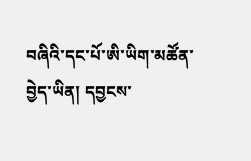བཞིའི་དང་པོ་ཨི་ཡིག་མཚོན་བྱེད་ཡིན། དབྱངས་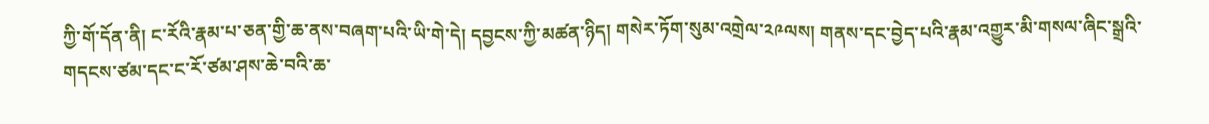ཀྱི་གོ་དོན་ནི། ང་རོའི་རྣམ་པ་ཅན་གྱི་ཆ་ནས་བཞག་པའི་ཡི་གེ་དེ། དབྱངས་ཀྱི་མཚན་ཉིད། གསེར་ཏོག་སུམ་འགྲེལ་༢༩ལས། གནས་དང་བྱེད་པའི་རྣམ་འགྱུར་མི་གསལ་ཞིང་སྒྲའི་གདངས་ཙམ་དང་ང་རོ་ཙམ་ཤས་ཆེ་བའི་ཆ་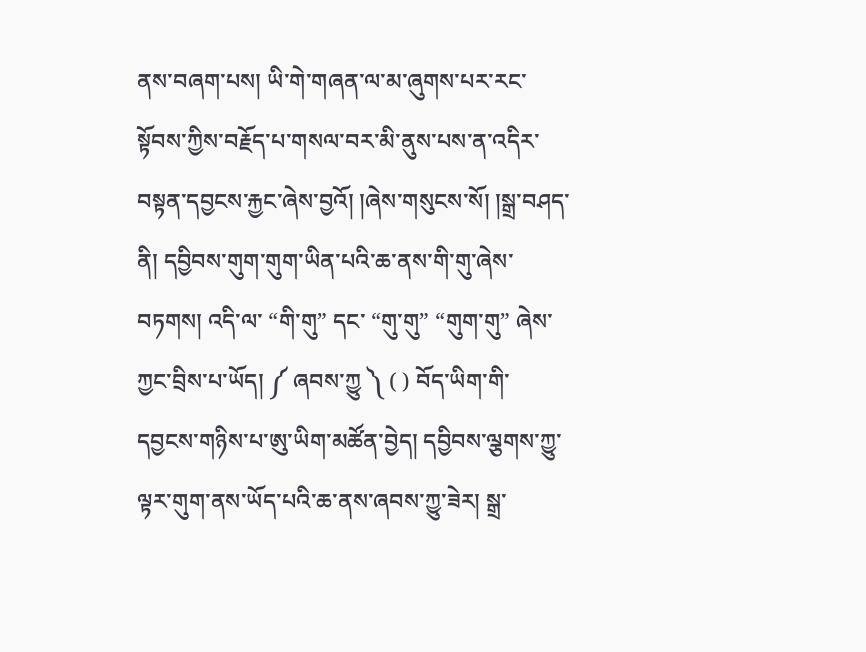ནས་བཞག་པས། ཡི་གེ་གཞན་ལ་མ་ཞུགས་པར་རང་སྟོབས་ཀྱིས་བརྗོད་པ་གསལ་བར་མི་ནུས་པས་ན་འདིར་བསྟན་དབྱངས་རྐྱང་ཞེས་བྱའོ། །ཞེས་གསུངས་སོ། །སྒྲ་བཤད་ནི། དབྱིབས་གུག་གུག་ཡིན་པའི་ཆ་ནས་གི་གུ་ཞེས་བཏགས། འདི་ལ་ “གི་གུ” དང་ “གུ་གུ” “གུག་གུ” ཞེས་ཀྱང་བྲིས་པ་ཡོད། ༼ ཞབས་ཀྱུ ༽ ( ) བོད་ཡིག་གི་དབྱངས་གཉིས་པ་ཨུ་ཡིག་མཚོན་བྱེད། དབྱིབས་ལྕགས་ཀྱུ་ལྟར་གུག་ནས་ཡོད་པའི་ཆ་ནས་ཞབས་ཀྱུ་ཟེར། སྒྲ་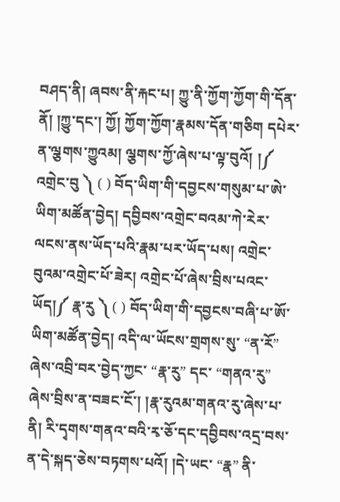བཤད་ནི། ཞབས་ནི་རྐང་པ། ཀྱུ་ནི་ཀྱོག་ཀྱོག་གི་དོན་ནོ། །ཀྱུ་དང་། ཀྱོ། ཀྱོག་ཀྱོག་རྣམས་དོན་གཅིག དཔེར་ན་ལྕགས་ཀྱུའམ། ལྕགས་ཀྱོ་ཞེས་པ་ལྟ་བུའོ། །༼ འགྲེང་བུ ༽ ( ) བོད་ཡིག་གི་དབྱངས་གསུམ་པ་ཨེ་ཡིག་མཚོན་བྱེད། དབྱིབས་འགྲེང་བའམ་ཀེ་རེར་ལངས་ནས་ཡོད་པའི་རྣམ་པར་ཡོད་པས། འགྲེང་བུའམ་འགྲེང་པོ་ཟེར། འགྲེང་པོ་ཞེས་བྲིས་པའང་ཡོད།༼ རྣ་རུ ༽ ( ) བོད་ཡིག་གི་དབྱངས་བཞི་པ་ཨོ་ཡིག་མཚོན་བྱེད། འདི་ལ་ཡོངས་གྲགས་སུ་ “ན་རོ” ཞེས་འབྲི་བར་བྱེད་ཀྱང་ “རྣ་རུ” དང་ “གནའ་རུ” ཞེས་བྲིས་ན་བཟང་ངོ་། །རྣ་རུའམ་གནའ་རུ་ཞེས་པ་ནི། རི་དྭགས་གནའ་བའི་རྭ་ཅོ་དང་དབྱིབས་འདྲ་བས་ན་དེ་སྐད་ཅེས་བཏགས་པའོ། །དེ་ཡང་ “རྣ” ནི་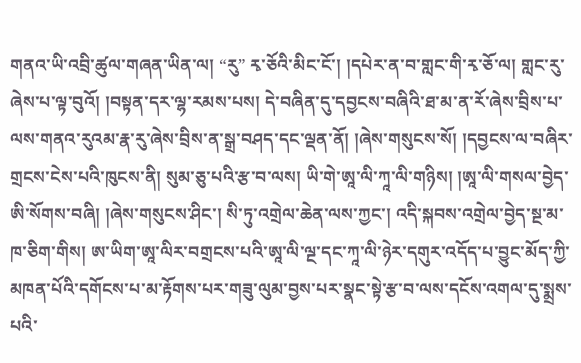གནའ་ཡི་འབྲི་ཚུལ་གཞན་ཡིན་ལ། “རུ” རྭ་ཅོའི་མིང་ངོ་། །དཔེར་ན་བ་གླང་གི་རྭ་ཅོ་ལ། གླང་རུ་ཞེས་པ་ལྟ་བུའོ། །བསྟན་དར་ལྷ་རམས་པས། དེ་བཞིན་དུ་དབྱངས་བཞིའི་ཐ་མ་ན་རོ་ཞེས་བྲིས་པ་ལས་གནའ་རུའམ་རྣ་རུ་ཞེས་བྲིས་ན་སྒྲ་བཤད་དང་ལྡན་ནོ། །ཞེས་གསུངས་སོ། །དབྱངས་ལ་བཞིར་གྲངས་ངེས་པའི་ཁུངས་ནི། སུམ་ཅུ་པའི་རྩ་བ་ལས། ཡི་གེ་ཨཱ་ལི་ཀཱ་ལི་གཉིས། །ཨཱ་ལི་གསལ་བྱེད་ཨི་སོགས་བཞི། །ཞེས་གསུངས་ཤིང་། སི་ཏུ་འགྲེལ་ཆེན་ལས་ཀྱང་། འདི་སྐབས་འགྲེལ་བྱེད་སྔ་མ་ཁ་ཅིག་གིས། ཨ་ཡིག་ཨཱ་ལིར་བགྲངས་པའི་ཨཱ་ལི་ལྔ་དང་ཀཱ་ལི་ཉེར་དགུར་འདོད་པ་བྱུང་མོད་ཀྱི་མཁན་པོའི་དགོངས་པ་མ་རྟོགས་པར་གཟུ་ལུམ་བྱས་པར་སྣང་སྟེ་རྩ་བ་ལས་དངོས་འགལ་དུ་སྨྲས་པའི་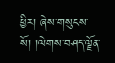ཕྱིར། ཞེས་གསུངས་སོ། །ལེགས་བཤད་ལྗོན་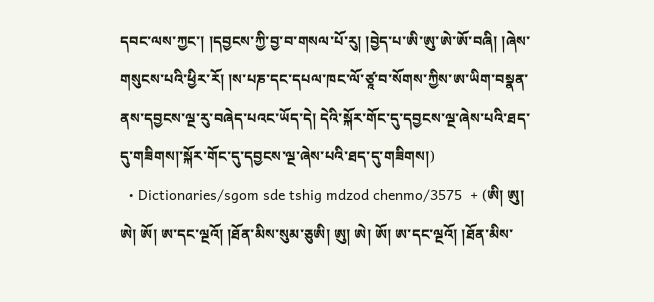དབང་ལས་ཀྱང་། །དབྱངས་ཀྱི་བྱ་བ་གསལ་པོ་རུ། །བྱེད་པ་ཨི་ཨུ་ཨེ་ཨོ་བཞི། །ཞེས་གསུངས་པའི་ཕྱིར་རོ། །ས་པཎ་དང་དཔལ་ཁང་ལོ་ཙཱ་བ་སོགས་ཀྱིས་ཨ་ཡིག་བསྣན་ནས་དབྱངས་ལྔ་རུ་བཞེད་པའང་ཡོད་དེ། དེའི་སྐོར་གོང་དུ་དབྱངས་ལྔ་ཞེས་པའི་ཐད་དུ་གཟིགས།་སྐོར་གོང་དུ་དབྱངས་ལྔ་ཞེས་པའི་ཐད་དུ་གཟིགས།)
  • Dictionaries/sgom sde tshig mdzod chenmo/3575  + (ཨི། ཨུ། ཨེ། ཨོ། ཨ་དང་ལྔའོ། །ཐོན་མིས་སུམ་ཅུཨི། ཨུ། ཨེ། ཨོ། ཨ་དང་ལྔའོ། །ཐོན་མིས་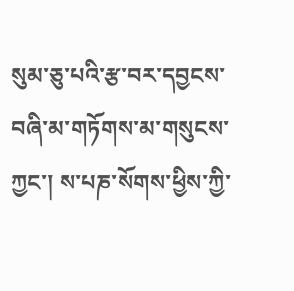སུམ་ཅུ་པའི་རྩ་བར་དབྱངས་བཞི་མ་གཏོགས་མ་གསུངས་ཀྱང་། ས་པཎ་སོགས་ཕྱིས་ཀྱི་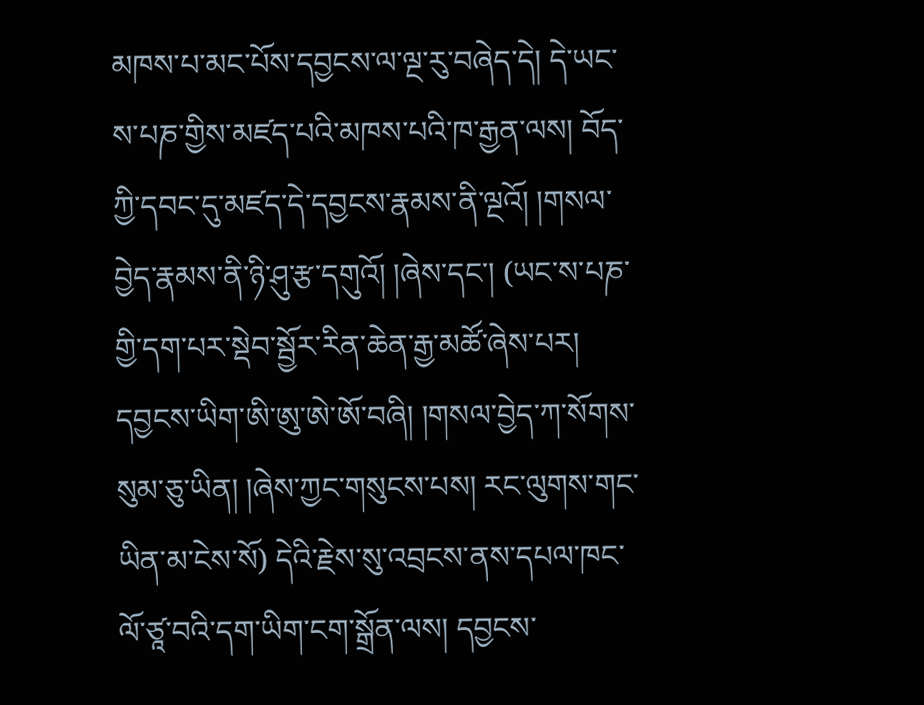མཁས་པ་མང་པོས་དབྱངས་ལ་ལྔ་རུ་བཞེད་དེ། དེ་ཡང་ས་པཎ་གྱིས་མཛད་པའི་མཁས་པའི་ཁ་རྒྱན་ལས། བོད་ཀྱི་དབང་དུ་མཛད་དེ་དབྱངས་རྣམས་ནི་ལྔའོ། །གསལ་བྱེད་རྣམས་ནི་ཉི་ཤུ་རྩ་དགུའོ། །ཞེས་དང་། (ཡང་ས་པཎ་གྱི་དག་པར་སྡེབ་སྦྱོར་རིན་ཆེན་རྒྱ་མཚོ་ཞེས་པར། དབྱངས་ཡིག་ཨི་ཨུ་ཨེ་ཨོ་བཞི། །གསལ་བྱེད་ཀ་སོགས་སུམ་ཅུ་ཡིན། །ཞེས་ཀྱང་གསུངས་པས། རང་ལུགས་གང་ཡིན་མ་ངེས་སོ) དེའི་རྗེས་སུ་འབྲངས་ནས་དཔལ་ཁང་ལོ་ཙཱ་བའི་དག་ཡིག་ངག་སྒྲོན་ལས། དབྱངས་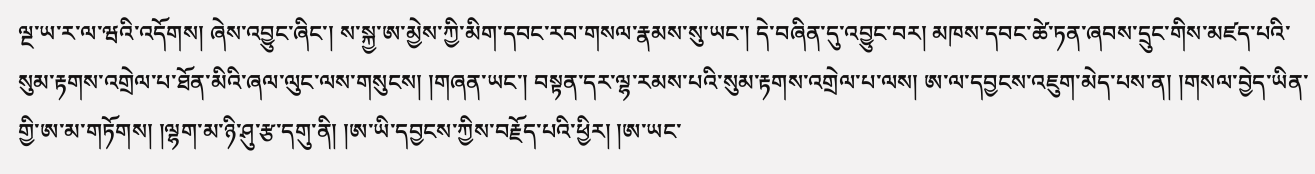ལྔ་ཡ་ར་ལ་ཝའི་འདོགས། ཞེས་འབྱུང་ཞིང་། ས་སྐྱ་ཨ་མྱེས་ཀྱི་མིག་དབང་རབ་གསལ་རྣམས་སུ་ཡང་། དེ་བཞིན་དུ་འབྱུང་བར། མཁས་དབང་ཚེ་ཏན་ཞབས་དྲུང་གིས་མཛད་པའི་སུམ་རྟགས་འགྲེལ་པ་ཐོན་མིའི་ཞལ་ལུང་ལས་གསུངས། །གཞན་ཡང་། བསྟན་དར་ལྷ་རམས་པའི་སུམ་རྟགས་འགྲེལ་པ་ལས། ཨ་ལ་དབྱངས་འཇུག་མེད་པས་ན། །གསལ་བྱེད་ཡིན་གྱི་ཨ་མ་གཏོགས། །ལྷག་མ་ཉི་ཤུ་རྩ་དགུ་ནི། །ཨ་ཡི་དབྱངས་ཀྱིས་བརྗོད་པའི་ཕྱིར། །ཨ་ཡང་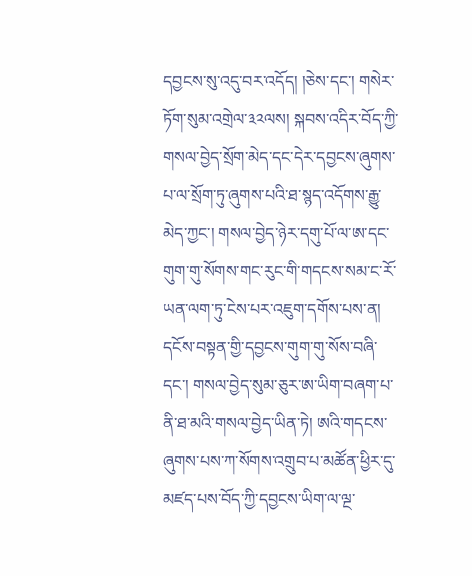དབྱངས་སུ་འདུ་བར་འདོད། །ཅེས་དང་། གསེར་ཏོག་སུམ་འགྲེལ་༣༢ལས། སྐབས་འདིར་བོད་ཀྱི་གསལ་བྱེད་སྲོག་མེད་དང་དེར་དབྱངས་ཞུགས་པ་ལ་སྲོག་ཏུ་ཞུགས་པའི་ཐ་སྙད་འདོགས་རྒྱུ་མེད་ཀྱང་། གསལ་བྱེད་ཉེར་དགུ་པོ་ལ་ཨ་དང་གུག་གུ་སོགས་གང་རུང་གི་གདངས་སམ་ང་རོ་ཡན་ལག་ཏུ་ངེས་པར་འཇུག་དགོས་པས་ན། དངོས་བསྟན་གྱི་དབྱངས་གུག་གུ་སོས་བཞི་དང་། གསལ་བྱེད་སུམ་ཅུར་ཨ་ཡིག་བཞག་པ་ནི་ཐ་མའི་གསལ་བྱེད་ཡིན་ཏེ། ཨའི་གདངས་ཞུགས་པས་ཀ་སོགས་འགྲུབ་པ་མཚོན་ཕྱིར་དུ་མཛད་པས་བོད་ཀྱི་དབྱངས་ཡིག་ལ་ལྔ་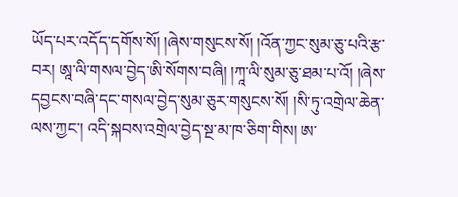ཡོད་པར་འདོད་དགོས་སོ། །ཞེས་གསུངས་སོ། །འོན་ཀྱང་སུམ་ཅུ་པའི་རྩ་བར། ཨཱ་ལི་གསལ་བྱེད་ཨི་སོགས་བཞི། །ཀཱ་ལི་སུམ་ཅུ་ཐམ་པ་འོ། །ཞེས་དབྱངས་བཞི་དང་གསལ་བྱེད་སུམ་ཅུར་གསུངས་སོ། །སི་ཏུ་འགྲེལ་ཆེན་ལས་ཀྱང་། འདི་སྐབས་འགྲེལ་བྱེད་སྔ་མ་ཁ་ཅིག་གིས། ཨ་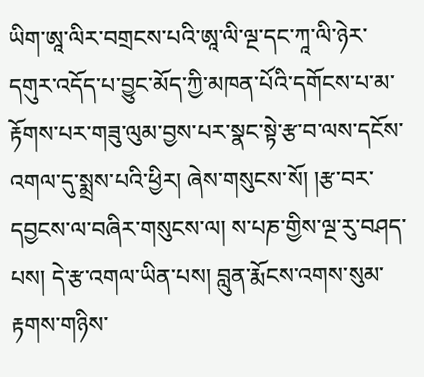ཡིག་ཨཱ་ལིར་བགྲངས་པའི་ཨཱ་ལི་ལྔ་དང་ཀཱ་ལི་ཉེར་དགུར་འདོད་པ་བྱུང་མོད་ཀྱི་མཁན་པོའི་དགོངས་པ་མ་རྟོགས་པར་གཟུ་ལུམ་བྱས་པར་སྣང་སྟེ་རྩ་བ་ལས་དངོས་འགལ་དུ་སྨྲས་པའི་ཕྱིར། ཞེས་གསུངས་སོ། །རྩ་བར་དབྱངས་ལ་བཞིར་གསུངས་ལ། ས་པཎ་གྱིས་ལྔ་རུ་བཤད་པས། དེ་རྩ་འགལ་ཡིན་པས། བླུན་རྨོངས་འགས་སུམ་རྟགས་གཉིས་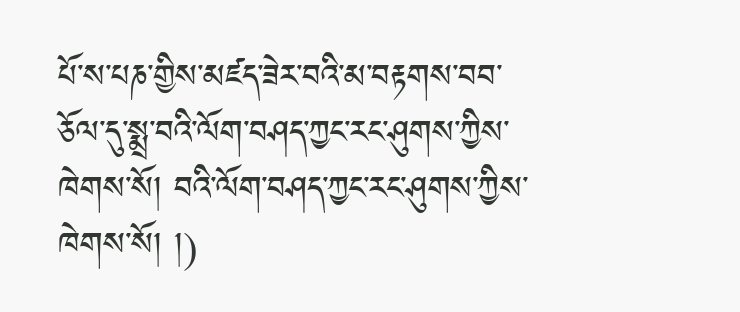པོ་ས་པཎ་གྱིས་མཛད་ཟེར་བའི་མ་བརྟགས་བབ་ཅོལ་དུ་སྨྲ་བའི་ལོག་བཤད་ཀྱང་རང་ཤུགས་ཀྱིས་ཁེགས་སོ། བའི་ལོག་བཤད་ཀྱང་རང་ཤུགས་ཀྱིས་ཁེགས་སོ། །)